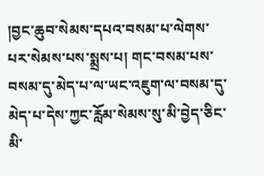།བྱང་ཆུབ་སེམས་དཔའ་བསམ་པ་ལེགས་པར་སེམས་པས་སྨྲས་པ། གང་བསམ་པས་བསམ་དུ་མེད་པ་ལ་ཡང་འཇུག་ལ་བསམ་དུ་མེད་པ་དེས་ཀྱང་རློམ་སེམས་སུ་མི་བྱེད་ཅིང་མི་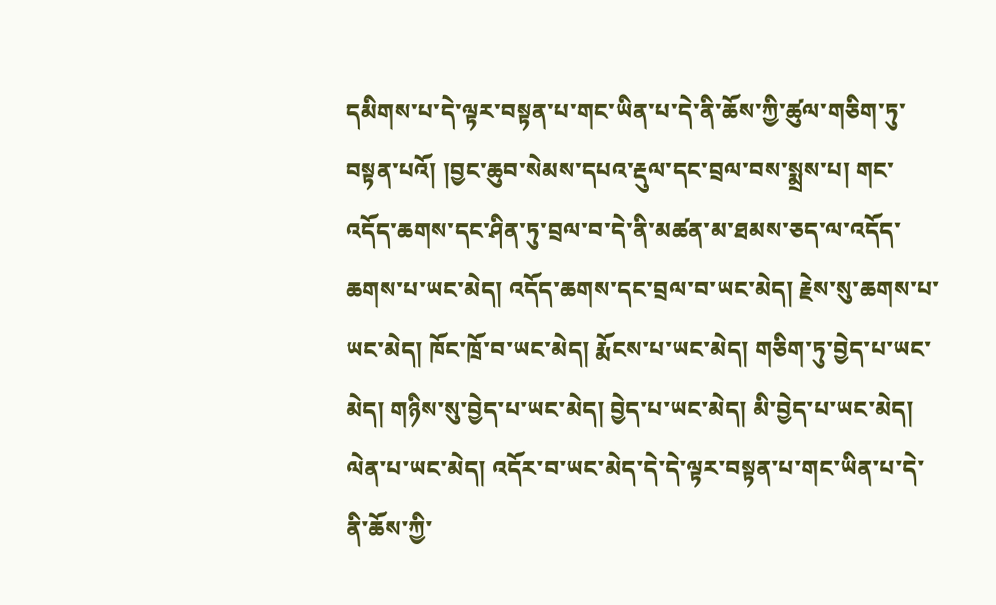དམིགས་པ་དེ་ལྟར་བསྟན་པ་གང་ཡིན་པ་དེ་ནི་ཆོས་ཀྱི་ཚུལ་གཅིག་ཏུ་བསྟན་པའོ། །བྱང་ཆུབ་སེམས་དཔའ་རྡུལ་དང་བྲལ་བས་སྨྲས་པ། གང་འདོད་ཆགས་དང་ཤིན་ཏུ་བྲལ་བ་དེ་ནི་མཚན་མ་ཐམས་ཅད་ལ་འདོད་ཆགས་པ་ཡང་མེད། འདོད་ཆགས་དང་བྲལ་བ་ཡང་མེད། རྗེས་སུ་ཆགས་པ་ཡང་མེད། ཁོང་ཁྲོ་བ་ཡང་མེད། རྨོངས་པ་ཡང་མེད། གཅིག་ཏུ་བྱེད་པ་ཡང་མེད། གཉིས་སུ་བྱེད་པ་ཡང་མེད། བྱེད་པ་ཡང་མེད། མི་བྱེད་པ་ཡང་མེད། ལེན་པ་ཡང་མེད། འདོར་བ་ཡང་མེད་དེ་དེ་ལྟར་བསྟན་པ་གང་ཡིན་པ་དེ་ནི་ཆོས་ཀྱི་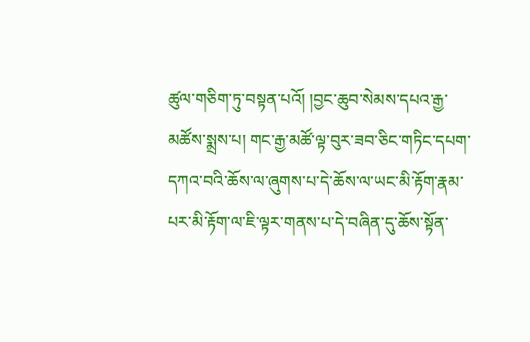ཚུལ་གཅིག་ཏུ་བསྟན་པའོ། །བྱང་ཆུབ་སེམས་དཔའ་རྒྱ་མཚོས་སྨྲས་པ། གང་རྒྱ་མཚོ་ལྟ་བུར་ཟབ་ཅིང་གཏིང་དཔག་དཀའ་བའི་ཆོས་ལ་ཞུགས་པ་དེ་ཆོས་ལ་ཡང་མི་རྟོག་རྣམ་པར་མི་རྟོག་ལ་ཇི་ལྟར་གནས་པ་དེ་བཞིན་དུ་ཆོས་སྟོན་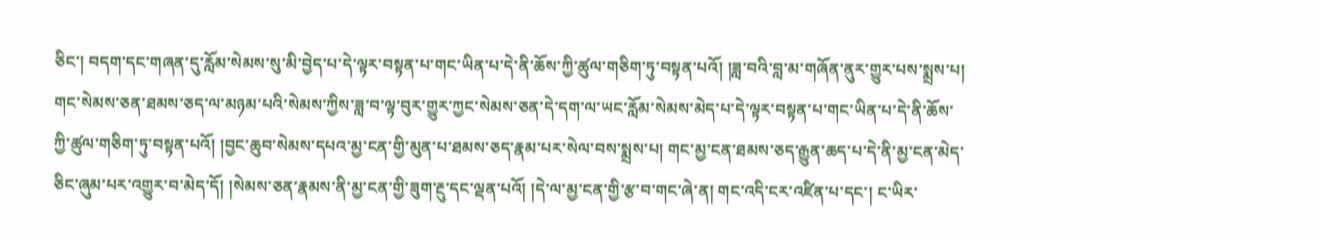ཅིང་། བདག་དང་གཞན་དུ་རློམ་སེམས་སུ་མི་བྱེད་པ་དེ་ལྟར་བསྟན་པ་གང་ཡིན་པ་དེ་ནི་ཆོས་ཀྱི་ཚུལ་གཅིག་ཏུ་བསྟན་པའོ། །ཟླ་བའི་བླ་མ་གཞོན་ནུར་གྱུར་པས་སྨྲས་པ། གང་སེམས་ཅན་ཐམས་ཅད་ལ་མཉམ་པའི་སེམས་ཀྱིས་ཟླ་བ་ལྟ་བུར་གྱུར་ཀྱང་སེམས་ཅན་དེ་དག་ལ་ཡང་རློམ་སེམས་མེད་པ་དེ་ལྟར་བསྟན་པ་གང་ཡིན་པ་དེ་ནི་ཆོས་ཀྱི་ཚུལ་གཅིག་ཏུ་བསྟན་པའོ། །བྱང་ཆུབ་སེམས་དཔའ་མྱ་ངན་གྱི་མུན་པ་ཐམས་ཅད་རྣམ་པར་སེལ་བས་སྨྲས་པ། གང་མྱ་ངན་ཐམས་ཅད་རྒྱུན་ཆད་པ་དེ་ནི་མྱ་ངན་མེད་ཅིང་ཞུམ་པར་འགྱུར་བ་མེད་དོ། །སེམས་ཅན་རྣམས་ནི་མྱ་ངན་གྱི་ཟུག་རྔུ་དང་ལྡན་པའོ། །དེ་ལ་མྱ་ངན་གྱི་རྩ་བ་གང་ཞེ་ན། གང་འདི་ངར་འཛིན་པ་དང་། ང་ཡིར་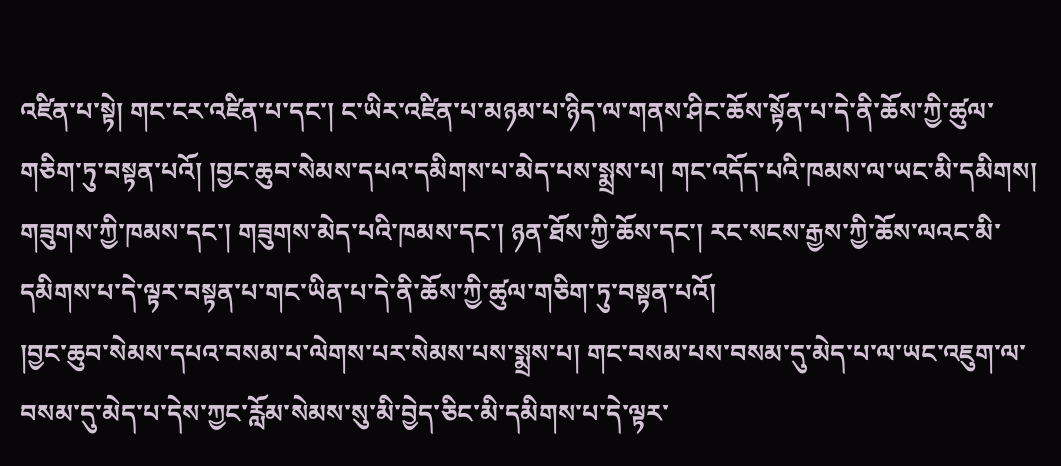འཛིན་པ་སྟེ། གང་ངར་འཛིན་པ་དང་། ང་ཡིར་འཛིན་པ་མཉམ་པ་ཉིད་ལ་གནས་ཤིང་ཆོས་སྟོན་པ་དེ་ནི་ཆོས་ཀྱི་ཚུལ་གཅིག་ཏུ་བསྟན་པའོ། །བྱང་ཆུབ་སེམས་དཔའ་དམིགས་པ་མེད་པས་སྨྲས་པ། གང་འདོད་པའི་ཁམས་ལ་ཡང་མི་དམིགས། གཟུགས་ཀྱི་ཁམས་དང་། གཟུགས་མེད་པའི་ཁམས་དང་། ཉན་ཐོས་ཀྱི་ཆོས་དང་། རང་སངས་རྒྱས་ཀྱི་ཆོས་ལའང་མི་དམིགས་པ་དེ་ལྟར་བསྟན་པ་གང་ཡིན་པ་དེ་ནི་ཆོས་ཀྱི་ཚུལ་གཅིག་ཏུ་བསྟན་པའོ།
།བྱང་ཆུབ་སེམས་དཔའ་བསམ་པ་ལེགས་པར་སེམས་པས་སྨྲས་པ། གང་བསམ་པས་བསམ་དུ་མེད་པ་ལ་ཡང་འཇུག་ལ་བསམ་དུ་མེད་པ་དེས་ཀྱང་རློམ་སེམས་སུ་མི་བྱེད་ཅིང་མི་དམིགས་པ་དེ་ལྟར་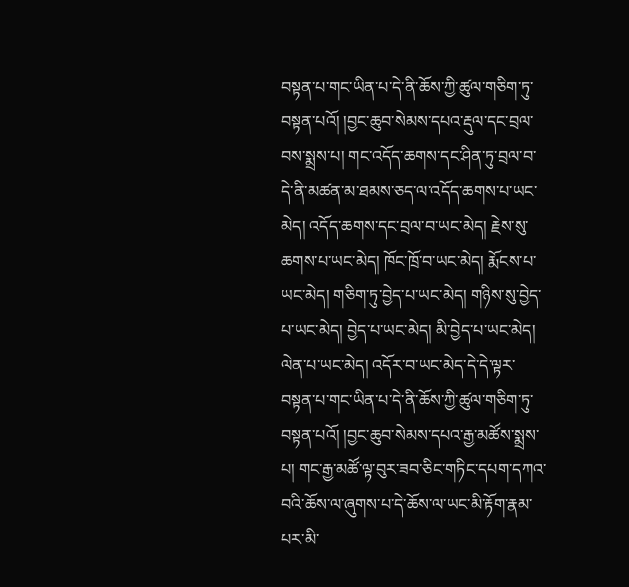བསྟན་པ་གང་ཡིན་པ་དེ་ནི་ཆོས་ཀྱི་ཚུལ་གཅིག་ཏུ་བསྟན་པའོ། །བྱང་ཆུབ་སེམས་དཔའ་རྡུལ་དང་བྲལ་བས་སྨྲས་པ། གང་འདོད་ཆགས་དང་ཤིན་ཏུ་བྲལ་བ་དེ་ནི་མཚན་མ་ཐམས་ཅད་ལ་འདོད་ཆགས་པ་ཡང་མེད། འདོད་ཆགས་དང་བྲལ་བ་ཡང་མེད། རྗེས་སུ་ཆགས་པ་ཡང་མེད། ཁོང་ཁྲོ་བ་ཡང་མེད། རྨོངས་པ་ཡང་མེད། གཅིག་ཏུ་བྱེད་པ་ཡང་མེད། གཉིས་སུ་བྱེད་པ་ཡང་མེད། བྱེད་པ་ཡང་མེད། མི་བྱེད་པ་ཡང་མེད། ལེན་པ་ཡང་མེད། འདོར་བ་ཡང་མེད་དེ་དེ་ལྟར་བསྟན་པ་གང་ཡིན་པ་དེ་ནི་ཆོས་ཀྱི་ཚུལ་གཅིག་ཏུ་བསྟན་པའོ། །བྱང་ཆུབ་སེམས་དཔའ་རྒྱ་མཚོས་སྨྲས་པ། གང་རྒྱ་མཚོ་ལྟ་བུར་ཟབ་ཅིང་གཏིང་དཔག་དཀའ་བའི་ཆོས་ལ་ཞུགས་པ་དེ་ཆོས་ལ་ཡང་མི་རྟོག་རྣམ་པར་མི་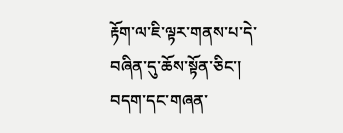རྟོག་ལ་ཇི་ལྟར་གནས་པ་དེ་བཞིན་དུ་ཆོས་སྟོན་ཅིང་། བདག་དང་གཞན་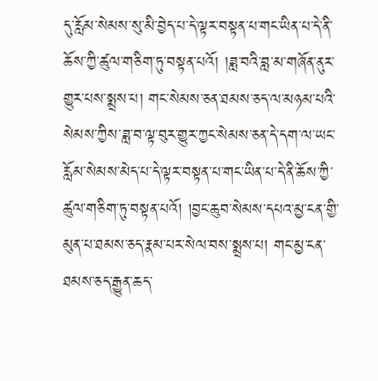དུ་རློམ་སེམས་སུ་མི་བྱེད་པ་དེ་ལྟར་བསྟན་པ་གང་ཡིན་པ་དེ་ནི་ཆོས་ཀྱི་ཚུལ་གཅིག་ཏུ་བསྟན་པའོ། །ཟླ་བའི་བླ་མ་གཞོན་ནུར་གྱུར་པས་སྨྲས་པ། གང་སེམས་ཅན་ཐམས་ཅད་ལ་མཉམ་པའི་སེམས་ཀྱིས་ཟླ་བ་ལྟ་བུར་གྱུར་ཀྱང་སེམས་ཅན་དེ་དག་ལ་ཡང་རློམ་སེམས་མེད་པ་དེ་ལྟར་བསྟན་པ་གང་ཡིན་པ་དེ་ནི་ཆོས་ཀྱི་ཚུལ་གཅིག་ཏུ་བསྟན་པའོ། །བྱང་ཆུབ་སེམས་དཔའ་མྱ་ངན་གྱི་མུན་པ་ཐམས་ཅད་རྣམ་པར་སེལ་བས་སྨྲས་པ། གང་མྱ་ངན་ཐམས་ཅད་རྒྱུན་ཆད་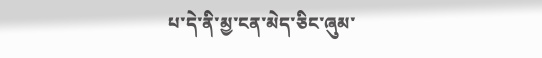པ་དེ་ནི་མྱ་ངན་མེད་ཅིང་ཞུམ་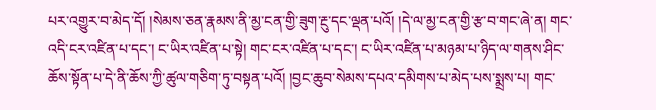པར་འགྱུར་བ་མེད་དོ། །སེམས་ཅན་རྣམས་ནི་མྱ་ངན་གྱི་ཟུག་རྔུ་དང་ལྡན་པའོ། །དེ་ལ་མྱ་ངན་གྱི་རྩ་བ་གང་ཞེ་ན། གང་འདི་ངར་འཛིན་པ་དང་། ང་ཡིར་འཛིན་པ་སྟེ། གང་ངར་འཛིན་པ་དང་། ང་ཡིར་འཛིན་པ་མཉམ་པ་ཉིད་ལ་གནས་ཤིང་ཆོས་སྟོན་པ་དེ་ནི་ཆོས་ཀྱི་ཚུལ་གཅིག་ཏུ་བསྟན་པའོ། །བྱང་ཆུབ་སེམས་དཔའ་དམིགས་པ་མེད་པས་སྨྲས་པ། གང་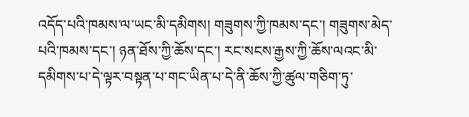འདོད་པའི་ཁམས་ལ་ཡང་མི་དམིགས། གཟུགས་ཀྱི་ཁམས་དང་། གཟུགས་མེད་པའི་ཁམས་དང་། ཉན་ཐོས་ཀྱི་ཆོས་དང་། རང་སངས་རྒྱས་ཀྱི་ཆོས་ལའང་མི་དམིགས་པ་དེ་ལྟར་བསྟན་པ་གང་ཡིན་པ་དེ་ནི་ཆོས་ཀྱི་ཚུལ་གཅིག་ཏུ་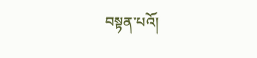བསྟན་པའོ།